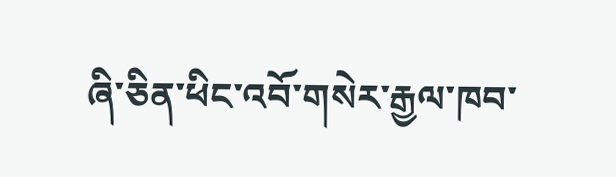ཞི་ཅིན་ཕིང་འབོ་གསེར་རྒྱལ་ཁབ་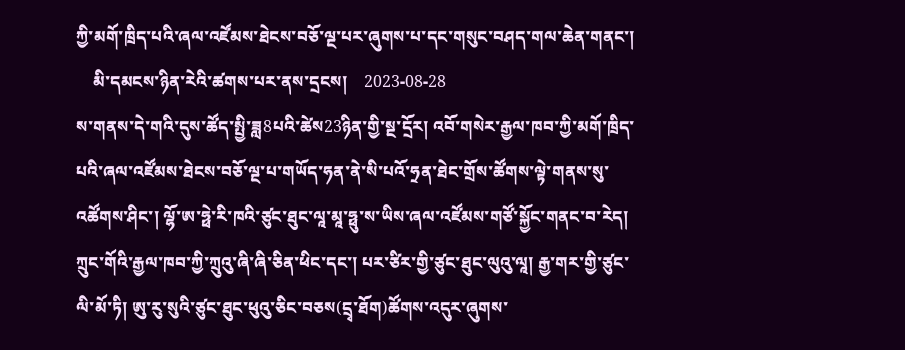ཀྱི་མགོ་ཁྲིད་པའི་ཞལ་འཛོམས་ཐེངས་བཅོ་ལྔ་པར་ཞུགས་པ་དང་གསུང་བཤད་གལ་ཆེན་གནང་།
    མི་དམངས་ཉིན་རེའི་ཚགས་པར་ནས་དྲངས།    2023-08-28
ས་གནས་དེ་གའི་དུས་ཚོད་སྤྱི་ཟླ8པའི་ཚེས23ཉིན་གྱི་སྔ་དྲོར། འབོ་གསེར་རྒྱལ་ཁབ་ཀྱི་མགོ་ཁྲིད་པའི་ཞལ་འཛོམས་ཐེངས་བཅོ་ལྔ་པ་གཡོད་ཧན་ནེ་སི་པའོ་ཧྲན་ཐེང་གྲོས་ཚོགས་ལྟེ་གནས་སུ་འཚོགས་ཤིང་། ལྷོ་ཨ་ཧྥེ་རི་ཁའི་ཙུང་ཐུང་ལཱ་མཱ་ཧྥུ་ས་ཡིས་ཞལ་འཛོམས་གཙོ་སྐྱོང་གནང་བ་རེད། ཀྲུང་གོའི་རྒྱལ་ཁབ་ཀྱི་ཀྲུའུ་ཞི་ཞི་ཅིན་ཕིང་དང་། པར་ཙིར་གྱི་ཙུང་ཐུང་ལུའུ་ལཱ། རྒྱ་གར་གྱི་ཙུང་ལི་མོ་ཏི། ཨུ་རུ་སུའི་ཙུང་ཐུང་ཕུའུ་ཅིང་བཅས(དྲྭ་ཐོག)ཚོགས་འདུར་ཞུགས་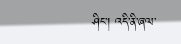ཤིང་། འདི་ནི་ཞལ་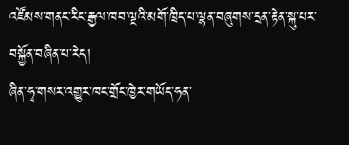འཛོམས་གནང་རིང་རྒྱལ་ཁབ་ལྔའི་མགོ་ཁྲིད་པ་ལྷན་བཞུགས་དྲན་རྟེན་སྐུ་པར་བསྐྱོན་བཞིན་པ་རེད།
ཞིན་ཧྭ་གསར་འགྱུར་ཁང་གྲོང་ཁྱེར་གཡོད་ཧན་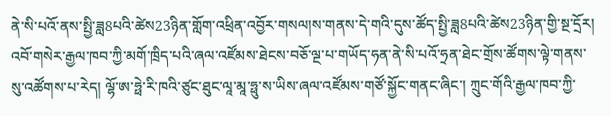ནེ་སི་པའོ་ནས་སྤྱི་ཟླ8པའི་ཚེས23ཉིན་གློག་འཕྲིན་འབྱོར་གསལ།ས་གནས་དེ་གའི་དུས་ཚོད་སྤྱི་ཟླ8པའི་ཚེས23ཉིན་གྱི་སྔ་དྲོར། འབོ་གསེར་རྒྱལ་ཁབ་ཀྱི་མགོ་ཁྲིད་པའི་ཞལ་འཛོམས་ཐེངས་བཅོ་ལྔ་པ་གཡོད་ཧན་ནེ་སི་པའོ་ཧྲན་ཐེང་གྲོས་ཚོགས་ལྟེ་གནས་སུ་འཚོགས་པ་རེད། ལྷོ་ཨ་ཧྥེ་རི་ཁའི་ཙུང་ཐུང་ལཱ་མཱ་ཧྥུ་ས་ཡིས་ཞལ་འཛོམས་གཙོ་སྐྱོང་གནང་ཞིང་། ཀྲུང་གོའི་རྒྱལ་ཁབ་ཀྱི་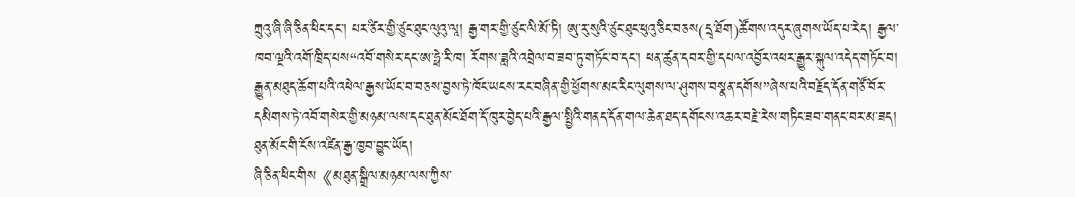ཀྲུའུ་ཞི་ཞི་ཅིན་ཕིང་དང་། པར་ཙིར་གྱི་ཙུང་ཐུང་ལུའུ་ལཱ། རྒྱ་གར་གྱི་ཙུང་ལི་མོ་ཏི། ཨུ་རུ་སུའི་ཙུང་ཐུང་ཕུའུ་ཅིང་བཅས(དྲྭ་ཐོག)ཚོགས་འདུར་ཞུགས་ཡོད་པ་རེད། རྒྱལ་ཁབ་ལྔའི་འགོ་ཁྲིད་པས“འབོ་གསེར་དང་ཨ་ཧྥེ་རི་ཁ། རོགས་ཟླའི་འབྲེལ་བ་ཟབ་ཏུ་གཏོང་བ་དང་། ཕན་ཚུན་དབར་གྱི་དཔལ་འབྱོར་འཕར་རྒྱུར་སྐུལ་འདེད་གཏོང་བ། རྒྱུན་མཐུད་ཆོག་པའི་འཕེལ་རྒྱས་ཡོང་བ་བཅས་བྱས་ཏེ་ཁོང་ཡངས་རང་བཞིན་གྱི་ཕྱོགས་མང་རིང་ལུགས་ལ་ཤུགས་བསྣན་དགོས”ཞེས་པའི་བརྗོད་དོན་གཙོ་བོར་དམིགས་ཏེ་འབོ་གསེར་གྱི་མཉམ་ལས་དང་ཐུན་མོང་ཐོག་དོ་ཁུར་བྱེད་པའི་རྒྱལ་སྤྱིའི་གནད་དོན་གལ་ཆེན་ཐད་དགོངས་འཆར་བརྗེ་རེས་གཏིང་ཟབ་གནང་བར་མ་ཟད། ཐུན་མོང་གི་ངོས་འཛིན་རྒྱ་ཁྱབ་བྱུང་ཡོད།
ཞི་ཅིན་ཕིང་གིས《མཐུན་སྒྲིལ་མཉམ་ལས་ཀྱིས་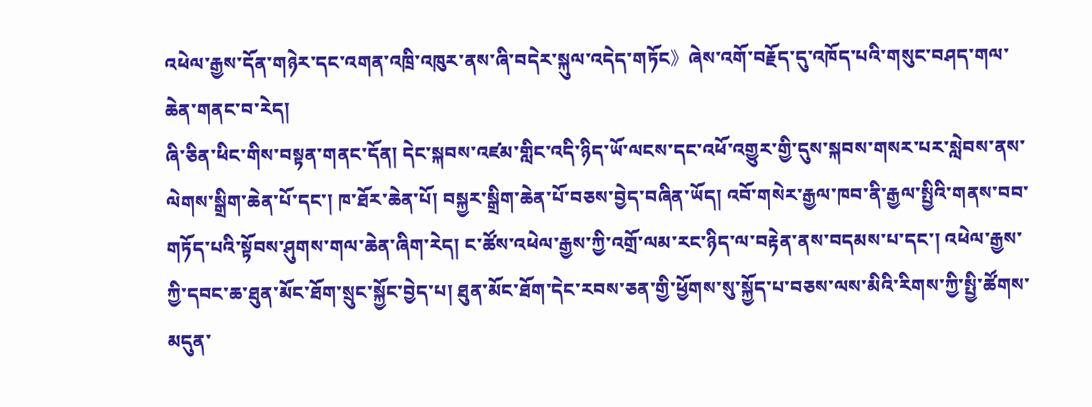འཕེལ་རྒྱས་དོན་གཉེར་དང་འགན་འཁྲི་འཁུར་ནས་ཞི་བདེར་སྐུལ་འདེད་གཏོང》ཞེས་འགོ་བརྗོད་དུ་འཁོད་པའི་གསུང་བཤད་གལ་ཆེན་གནང་བ་རེད།
ཞི་ཅིན་ཕིང་གིས་བསྟན་གནང་དོན། དེང་སྐབས་འཛམ་གླིང་འདི་ཉིད་ཡོ་ལངས་དང་འཕོ་འགྱུར་གྱི་དུས་སྐབས་གསར་པར་སླེབས་ནས་ལེགས་སྒྲིག་ཆེན་པོ་དང་། ཁ་ཐོར་ཆེན་པོ། བསྐྱར་སྒྲིག་ཆེན་པོ་བཅས་བྱེད་བཞིན་ཡོད། འབོ་གསེར་རྒྱལ་ཁབ་ནི་རྒྱལ་སྤྱིའི་གནས་བབ་གཏོད་པའི་སྟོབས་ཤུགས་གལ་ཆེན་ཞིག་རེད། ང་ཚོས་འཕེལ་རྒྱས་ཀྱི་འགྲོ་ལམ་རང་ཉིད་ལ་བརྟེན་ནས་བདམས་པ་དང་། འཕེལ་རྒྱས་ཀྱི་དབང་ཆ་ཐུན་མོང་ཐོག་སྲུང་སྐྱོང་བྱེད་པ། ཐུན་མོང་ཐོག་དེང་རབས་ཅན་གྱི་ཕྱོགས་སུ་སྐྱོད་པ་བཅས་ལས་མིའི་རིགས་ཀྱི་སྤྱི་ཚོགས་མདུན་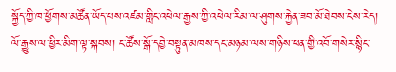སྐྱོད་ཀྱི་ཁ་ཕྱོགས་མཚོན་ཡོད་པས་འཛམ་གླིང་འཕེལ་རྒྱས་ཀྱི་འཕེལ་རིམ་ལ་ཤུགས་རྐྱེན་ཟབ་མོ་ཐེབས་ངེས་རེད། ལོ་རྒྱུས་ལ་ཕྱིར་མིག་ལྟ་སྐབས། ང་ཚོས་སྒོ་དབྱེ་བསྟུན་མཁས་དང་མཉམ་ལས་གཉིས་ཕན་གྱི་འབོ་གསེར་སྙིང་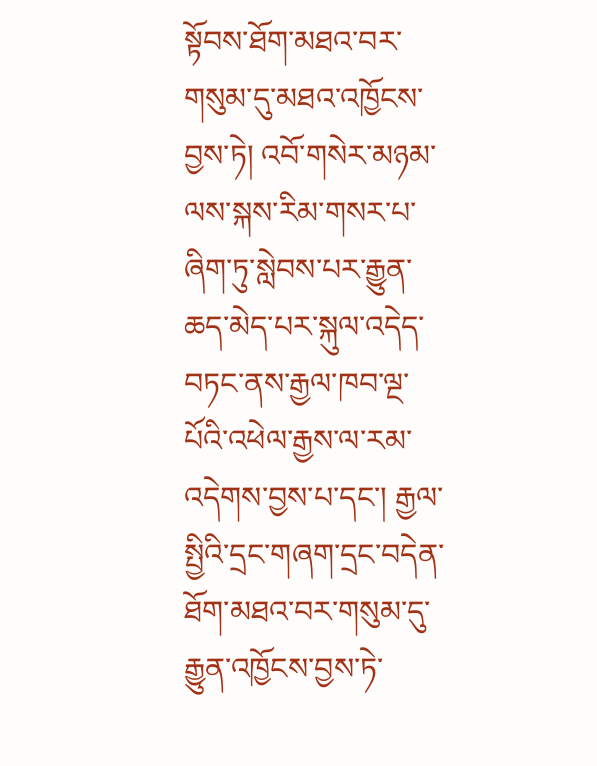སྟོབས་ཐོག་མཐའ་བར་གསུམ་དུ་མཐའ་འཁྱོངས་བྱས་ཏེ། འབོ་གསེར་མཉམ་ལས་སྐས་རིམ་གསར་པ་ཞིག་ཏུ་སླེབས་པར་རྒྱུན་ཆད་མེད་པར་སྐུལ་འདེད་བཏང་ནས་རྒྱལ་ཁབ་ལྔ་པོའི་འཕེལ་རྒྱས་ལ་རམ་འདེགས་བྱས་པ་དང་། རྒྱལ་སྤྱིའི་དྲང་གཞག་དྲང་བདེན་ཐོག་མཐའ་བར་གསུམ་དུ་རྒྱུན་འཁྱོངས་བྱས་ཏེ་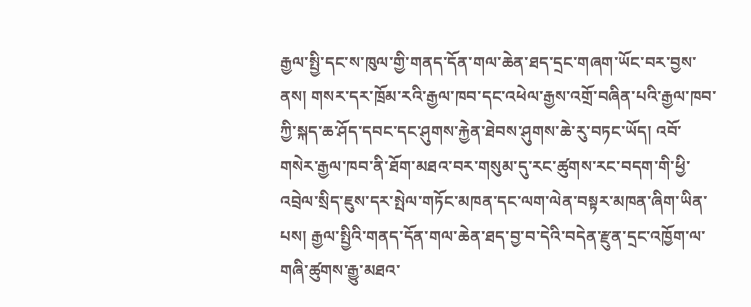རྒྱལ་སྤྱི་དང་ས་ཁུལ་གྱི་གནད་དོན་གལ་ཆེན་ཐད་དྲང་གཞག་ཡོང་བར་བྱས་ནས། གསར་དར་ཁྲོམ་རའི་རྒྱལ་ཁབ་དང་འཕེལ་རྒྱས་འགྲོ་བཞིན་པའི་རྒྱལ་ཁབ་ཀྱི་སྐད་ཆ་ཤོད་དབང་དང་ཤུགས་རྐྱེན་ཐེབས་ཤུགས་ཆེ་རུ་བཏང་ཡོད། འབོ་གསེར་རྒྱལ་ཁབ་ནི་ཐོག་མཐའ་བར་གསུམ་དུ་རང་ཚུགས་རང་བདག་གི་ཕྱི་འབྲེལ་སྲིད་ཇུས་དར་སྤེལ་གཏོང་མཁན་དང་ལག་ལེན་བསྟར་མཁན་ཞིག་ཡིན་པས། རྒྱལ་སྤྱིའི་གནད་དོན་གལ་ཆེན་ཐད་བྱ་བ་དེའི་བདེན་རྫུན་དྲང་འཁྱོག་ལ་གཞི་ཚུགས་རྒྱུ་མཐའ་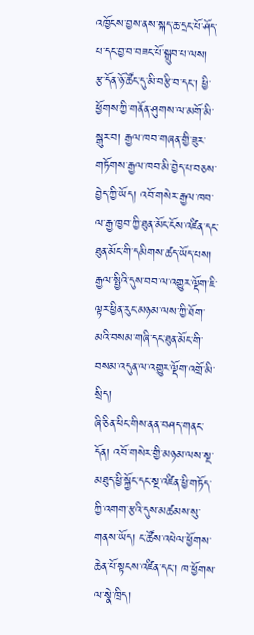འཁྱོངས་བྱས་ནས་སྐད་ཆ་དྲང་པོ་ཤོད་པ་དང་བྱ་བ་བཟང་པོ་སྒྲུབ་པ་ལས། རྩ་དོན་ཉོ་ཚོང་དུ་མི་བརྩི་བ་དང་། ཕྱི་ཕྱོགས་ཀྱི་གནོན་ཤུགས་ལ་མགོ་མི་སྒུར་བ། རྒྱལ་ཁབ་གཞན་གྱི་ཟུར་གཏོགས་རྒྱལ་ཁབ་མི་བྱེད་པ་བཅས་བྱེད་ཀྱི་ཡོད། འབོ་གསེར་རྒྱལ་ཁབ་ལ་རྒྱ་ཁྱབ་ཀྱི་ཐུན་མོང་ངོས་འཛིན་དང་ཐུན་མོང་གི་དམིགས་ཚད་ཡོད་པས། རྒྱལ་སྤྱིའི་དུས་བབ་ལ་འགྱུར་ལྡོག་ཇི་ལྟར་ཕྱིན་རུང་མཉམ་ལས་ཀྱི་ཐོག་མའི་བསམ་གཞི་དང་ཐུན་མོང་གི་བསམ་འདུན་ལ་འགྱུར་ལྡོག་འགྲོ་མི་སྲིད།
ཞི་ཅིན་ཕིང་གིས་ནན་བཤད་གནང་དོན། འབོ་གསེར་གྱི་མཉམ་ལས་སྔ་མཐུད་ཕྱི་སྐྱོང་དང་སྔ་འཛིན་ཕྱི་གཏོད་ཀྱི་འགག་རྩའི་དུས་མཚམས་སུ་གནས་ཡོད། ང་ཚོས་འཕེལ་ཕྱོགས་ཆེན་པོ་སྟངས་འཛིན་དང་། ཁ་ཕྱོགས་ལ་སྣེ་ཁྲིད།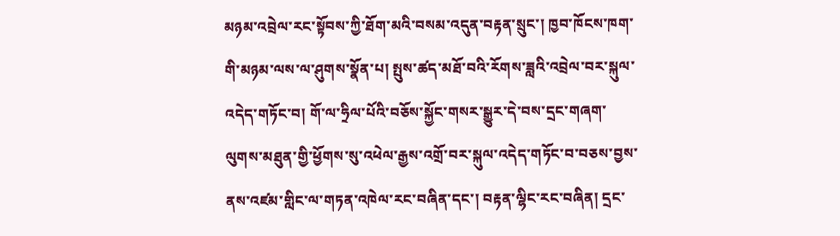མཉམ་འབྲེལ་རང་སྟོབས་ཀྱི་ཐོག་མའི་བསམ་འདུན་བརྟན་སྲུང་། ཁྱབ་ཁོངས་ཁག་གི་མཉམ་ལས་ལ་ཤུགས་སྣོན་པ། སྤུས་ཚད་མཐོ་བའི་རོགས་ཟླའི་འབྲེལ་བར་སྐུལ་འདེད་གཏོང་བ། གོ་ལ་ཧྲིལ་པོའི་བཅོས་སྐྱོང་གསར་སྒྱུར་དེ་བས་དྲང་གཞག་ལུགས་མཐུན་གྱི་ཕྱོགས་སུ་འཕེལ་རྒྱས་འགྲོ་བར་སྐུལ་འདེད་གཏོང་བ་བཅས་བྱས་ནས་འཛམ་གླིང་ལ་གཏན་འཁེལ་རང་བཞིན་དང་། བརྟན་ལྷིང་རང་བཞིན། དྲང་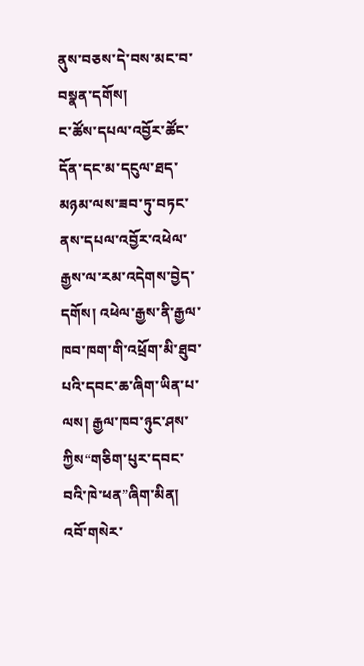ནུས་བཅས་དེ་བས་མང་བ་བསྣན་དགོས།
ང་ཚོས་དཔལ་འབྱོར་ཚོང་དོན་དང་མ་དངུལ་ཐད་མཉམ་ལས་ཟབ་ཏུ་བཏང་ནས་དཔལ་འབྱོར་འཕེལ་རྒྱས་ལ་རམ་འདེགས་བྱེད་དགོས། འཕེལ་རྒྱས་ནི་རྒྱལ་ཁབ་ཁག་གི་འཕྲོག་མི་ཐུབ་པའི་དབང་ཆ་ཞིག་ཡིན་པ་ལས། རྒྱལ་ཁབ་ཉུང་ཤས་ཀྱིས“གཅིག་པུར་དབང་བའི་ཁེ་ཕན”ཞིག་མིན། འབོ་གསེར་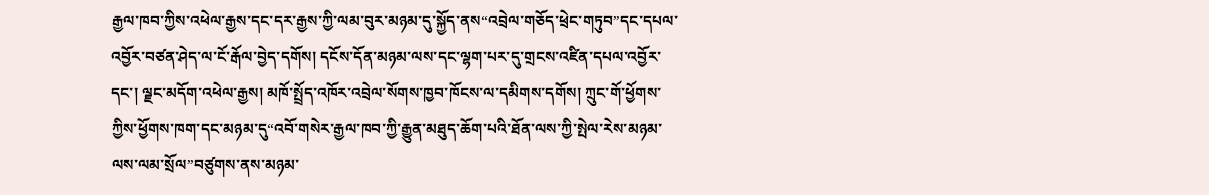རྒྱལ་ཁབ་ཀྱིས་འཕེལ་རྒྱས་དང་དར་རྒྱས་ཀྱི་ལམ་བུར་མཉམ་དུ་སྐྱོད་ནས“འབྲེལ་གཅོད་ཕྲེང་གཏུབ”དང་དཔལ་འབྱོར་བཙན་ཤེད་ལ་ངོ་རྒོལ་བྱེད་དགོས། དངོས་དོན་མཉམ་ལས་དང་ལྷག་པར་དུ་གྲངས་འཛིན་དཔལ་འབྱོར་དང་། ལྗང་མདོག་འཕེལ་རྒྱས། མཁོ་སྤྲོད་འཁོར་འབྲེལ་སོགས་ཁྱབ་ཁོངས་ལ་དམིགས་དགོས། ཀྲུང་གོ་ཕྱོགས་ཀྱིས་ཕྱོགས་ཁག་དང་མཉམ་དུ“འབོ་གསེར་རྒྱལ་ཁབ་ཀྱི་རྒྱུན་མཐུད་ཆོག་པའི་ཐོན་ལས་ཀྱི་སྤེལ་རེས་མཉམ་ལས་ལམ་སྲོལ”བཙུགས་ནས་མཉམ་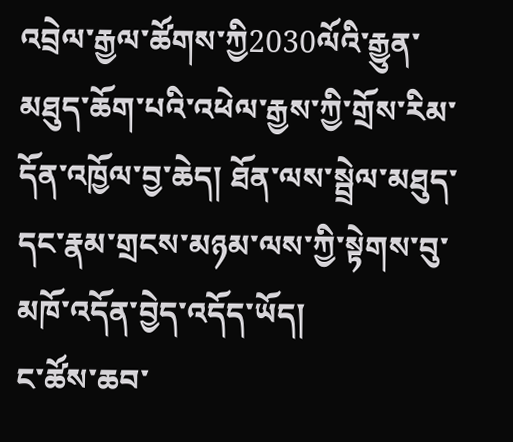འབྲེལ་རྒྱལ་ཚོགས་ཀྱི2030ལོའི་རྒྱུན་མཐུད་ཆོག་པའི་འཕེལ་རྒྱས་ཀྱི་གྲོས་རིམ་དོན་འཁྱོལ་བྱ་ཆེད། ཐོན་ལས་སྦྲེལ་མཐུད་དང་རྣམ་གྲངས་མཉམ་ལས་ཀྱི་སྟེགས་བུ་མཁོ་འདོན་བྱེད་འདོད་ཡོད།
ང་ཚོས་ཆབ་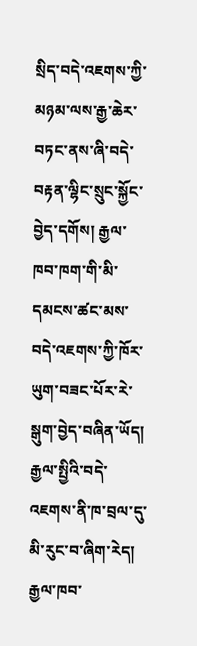སྲིད་བདེ་འཇགས་ཀྱི་མཉམ་ལས་རྒྱ་ཆེར་བཏང་ནས་ཞི་བདེ་བརྟན་ལྷིང་སྲུང་སྐྱོང་བྱེད་དགོས། རྒྱལ་ཁབ་ཁག་གི་མི་དམངས་ཚང་མས་བདེ་འཇགས་ཀྱི་ཁོར་ཡུག་བཟང་པོར་རེ་སྒུག་བྱེད་བཞིན་ཡོད། རྒྱལ་སྤྱིའི་བདེ་འཇགས་ནི་ཁ་བྲལ་དུ་མི་རུང་བ་ཞིག་རེད། རྒྱལ་ཁབ་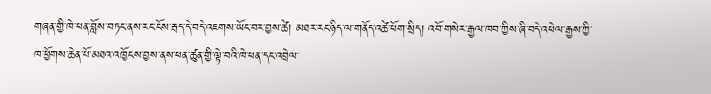གཞན་གྱི་ཁེ་ཕན་བློས་བཏང་ནས་རང་ངོས་རྦད་དེ་བདེ་འཇགས་ཡོང་བར་བྱས་ཚེ། མཐར་རང་ཉིད་ལ་གནོད་འཚེ་ཕོག་སྲིད། འབོ་གསེར་རྒྱལ་ཁབ་ཀྱིས་ཞི་བདེ་འཕེལ་རྒྱས་ཀྱི་ཁ་ཕྱོགས་ཆེན་པོ་མཐའ་འཁྱོངས་བྱས་ནས་ཕན་ཚུན་གྱི་ལྟེ་བའི་ཁེ་ཕན་དང་འབྲེལ་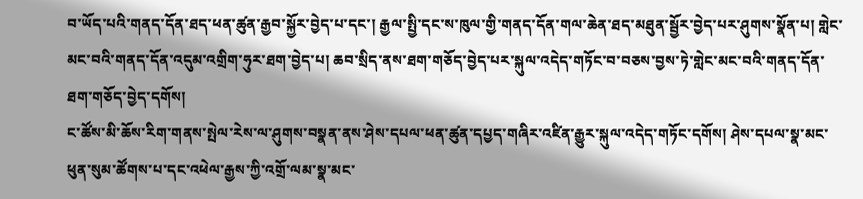བ་ཡོད་པའི་གནད་དོན་ཐད་ཕན་ཚུན་རྒྱབ་སྐྱོར་བྱེད་པ་དང་། རྒྱལ་སྤྱི་དང་ས་ཁུལ་གྱི་གནད་དོན་གལ་ཆེན་ཐད་མཐུན་སྦྱོར་བྱེད་པར་ཤུགས་སྣོན་པ། གླེང་མང་བའི་གནད་དོན་འདུམ་འགྲིག་ཧུར་ཐག་བྱེད་པ། ཆབ་སྲིད་ནས་ཐག་གཅོད་བྱེད་པར་སྐུལ་འདེད་གཏོང་བ་བཅས་བྱས་ཏེ་གླེང་མང་བའི་གནད་དོན་ཐག་གཅོད་བྱེད་དགོས།
ང་ཚོས་མི་ཆོས་རིག་གནས་སྤེལ་རེས་ལ་ཤུགས་བསྣན་ནས་ཤེས་དཔལ་ཕན་ཚུན་དཔྱད་གཞིར་འཛིན་རྒྱུར་སྐུལ་འདེད་གཏོང་དགོས། ཤེས་དཔལ་སྣ་མང་ཕུན་སུམ་ཚོགས་པ་དང་འཕེལ་རྒྱས་ཀྱི་འགྲོ་ལམ་སྣ་མང་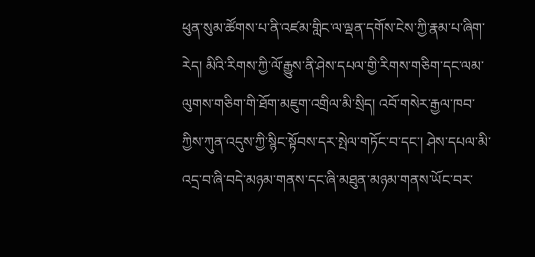ཕུན་སུམ་ཚོགས་པ་ནི་འཛམ་གླིང་ལ་ལྡན་དགོས་ངེས་ཀྱི་རྣམ་པ་ཞིག་རེད། མིའི་རིགས་ཀྱི་ལོ་རྒྱུས་ནི་ཤེས་དཔལ་གྱི་རིགས་གཅིག་དང་ལམ་ལུགས་གཅིག་གི་ཐོག་མཇུག་འགྲིལ་མི་སྲིད། འབོ་གསེར་རྒྱལ་ཁབ་ཀྱིས་ཀུན་འདུས་ཀྱི་སྙིང་སྟོབས་དར་སྤེལ་གཏོང་བ་དང་། ཤེས་དཔལ་མི་འདྲ་བ་ཞི་བདེ་མཉམ་གནས་དང་ཞི་མཐུན་མཉམ་གནས་ཡོང་བར་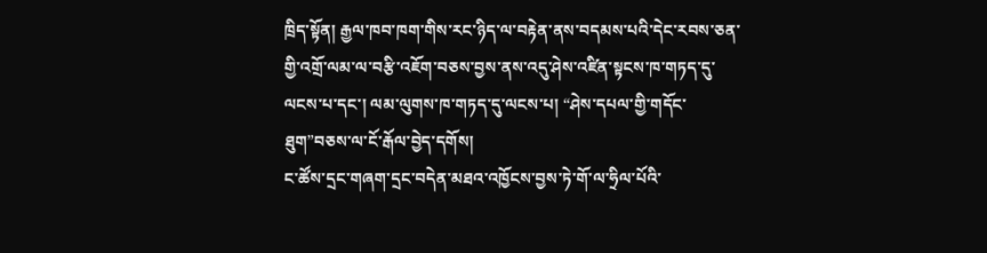ཁྲིད་སྟོན། རྒྱལ་ཁབ་ཁག་གིས་རང་ཉིད་ལ་བརྟེན་ནས་བདམས་པའི་དེང་རབས་ཅན་གྱི་འགྲོ་ལམ་ལ་བརྩི་འཇོག་བཅས་བྱས་ནས་འདུ་ཤེས་འཛིན་སྟངས་ཁ་གཏད་དུ་ལངས་པ་དང་། ལམ་ལུགས་ཁ་གཏད་དུ་ལངས་པ། “ཤེས་དཔལ་གྱི་གདོང་ཐུག”བཅས་ལ་ངོ་རྒོལ་བྱེད་དགོས།
ང་ཚོས་དྲང་གཞག་དྲང་བདེན་མཐའ་འཁྱོངས་བྱས་ཏེ་གོ་ལ་ཧྲིལ་པོའི་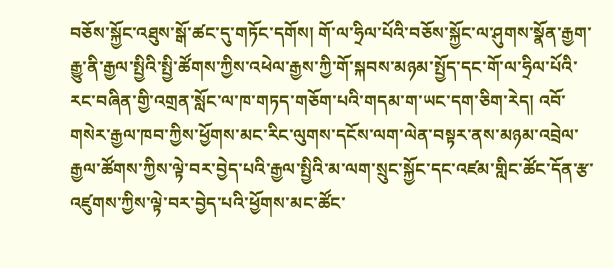བཅོས་སྐྱོང་འཐུས་སྒོ་ཚང་དུ་གཏོང་དགོས། གོ་ལ་ཧྲིལ་པོའི་བཅོས་སྐྱོང་ལ་ཤུགས་སྣོན་རྒྱག་རྒྱུ་ནི་རྒྱལ་སྤྱིའི་སྤྱི་ཚོགས་ཀྱིས་འཕེལ་རྒྱས་ཀྱི་གོ་སྐབས་མཉམ་སྤྱོད་དང་གོ་ལ་ཧྲིལ་པོའི་རང་བཞིན་གྱི་འགྲན་སློང་ལ་ཁ་གཏད་གཅོག་པའི་གདམ་ག་ཡང་དག་ཅིག་རེད། འབོ་གསེར་རྒྱལ་ཁབ་ཀྱིས་ཕྱོགས་མང་རིང་ལུགས་དངོས་ལག་ལེན་བསྟར་ནས་མཉམ་འབྲེལ་རྒྱལ་ཚོགས་ཀྱིས་ལྟེ་བར་བྱེད་པའི་རྒྱལ་སྤྱིའི་མ་ལག་སྲུང་སྐྱོང་དང་འཛམ་གླིང་ཚོང་དོན་རྩ་འཛུགས་ཀྱིས་ལྟེ་བར་བྱེད་པའི་ཕྱོགས་མང་ཚོང་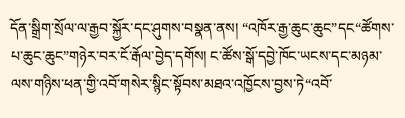དོན་སྒྲིག་སྲོལ་ལ་རྒྱབ་སྐྱོར་དང་ཤུགས་བསྣན་ནས། “འཁོར་རྒྱ་ཆུང་ཆུང”དང“ཚོགས་པ་ཆུང་ཆུང”གཉེར་བར་ངོ་རྒོལ་བྱེད་དགོས། ང་ཚོས་སྒོ་དབྱེ་ཁོང་ཡངས་དང་མཉམ་ལས་གཉིས་ཕན་གྱི་འབོ་གསེར་སྙིང་སྟོབས་མཐའ་འཁྱོངས་བྱས་ཏེ“འབོ་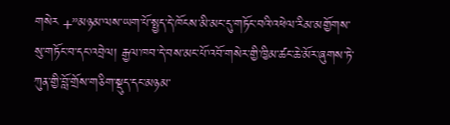གསེར +”མཉམ་ལས་ཡག་པོ་སྤྱད་དེ་ཁོངས་མི་མང་དུ་གཏོང་བའི་འཕེལ་རིམ་མགྱོགས་སུ་གཏོང་བ་དང་འབྲེལ། རྒྱལ་ཁབ་དེ་བས་མང་པོ་འབོ་གསེར་གྱི་ཁྱིམ་ཚང་ཆེ་མོར་ཞུགས་ཏེ་ཀུན་གྱི་བློ་གྲོས་གཅིག་སྡུད་དང་མཉམ་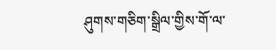ཤུགས་གཅིག་སྒྲིལ་གྱིས་གོ་ལ་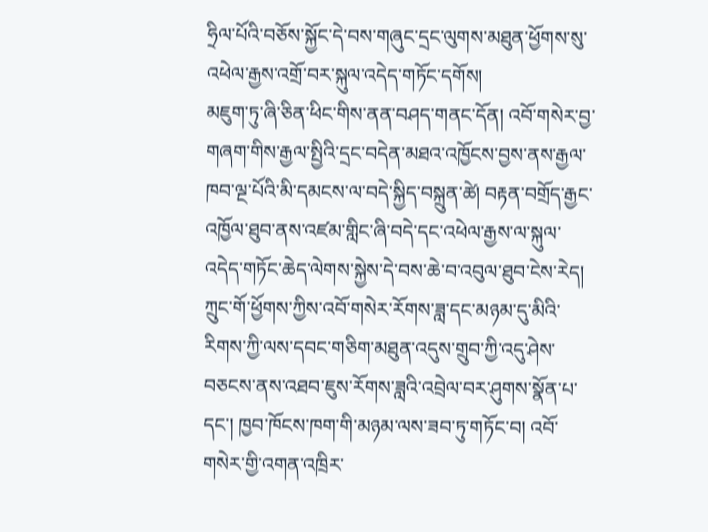ཧྲིལ་པོའི་བཅོས་སྐྱོང་དེ་བས་གཞུང་དྲང་ལུགས་མཐུན་ཕྱོགས་སུ་འཕེལ་རྒྱས་འགྲོ་བར་སྐུལ་འདེད་གཏོང་དགོས།
མཇུག་ཏུ་ཞི་ཅིན་ཕིང་གིས་ནན་བཤད་གནང་དོན། འབོ་གསེར་བྱ་གཞག་གིས་རྒྱལ་སྤྱིའི་དྲང་བདེན་མཐའ་འཁྱོངས་བྱས་ནས་རྒྱལ་ཁབ་ལྔ་པོའི་མི་དམངས་ལ་བདེ་སྐྱིད་བསྐྲུན་ཚེ། བརྟན་བགྲོད་རྒྱང་འཁྱོལ་ཐུབ་ནས་འཛམ་གླིང་ཞི་བདེ་དང་འཕེལ་རྒྱས་ལ་སྐུལ་འདེད་གཏོང་ཆེད་ལེགས་སྐྱེས་དེ་བས་ཆེ་བ་འབུལ་ཐུབ་ངེས་རེད། ཀྲུང་གོ་ཕྱོགས་ཀྱིས་འབོ་གསེར་རོགས་ཟླ་དང་མཉམ་དུ་མིའི་རིགས་ཀྱི་ལས་དབང་གཅིག་མཐུན་འདུས་གྲུབ་ཀྱི་འདུ་ཤེས་བཅངས་ནས་འཐབ་ཇུས་རོགས་ཟླའི་འབྲེལ་བར་ཤུགས་སྣོན་པ་དང་། ཁྱབ་ཁོངས་ཁག་གི་མཉམ་ལས་ཟབ་ཏུ་གཏོང་བ། འབོ་གསེར་གྱི་འགན་འཁྲིར་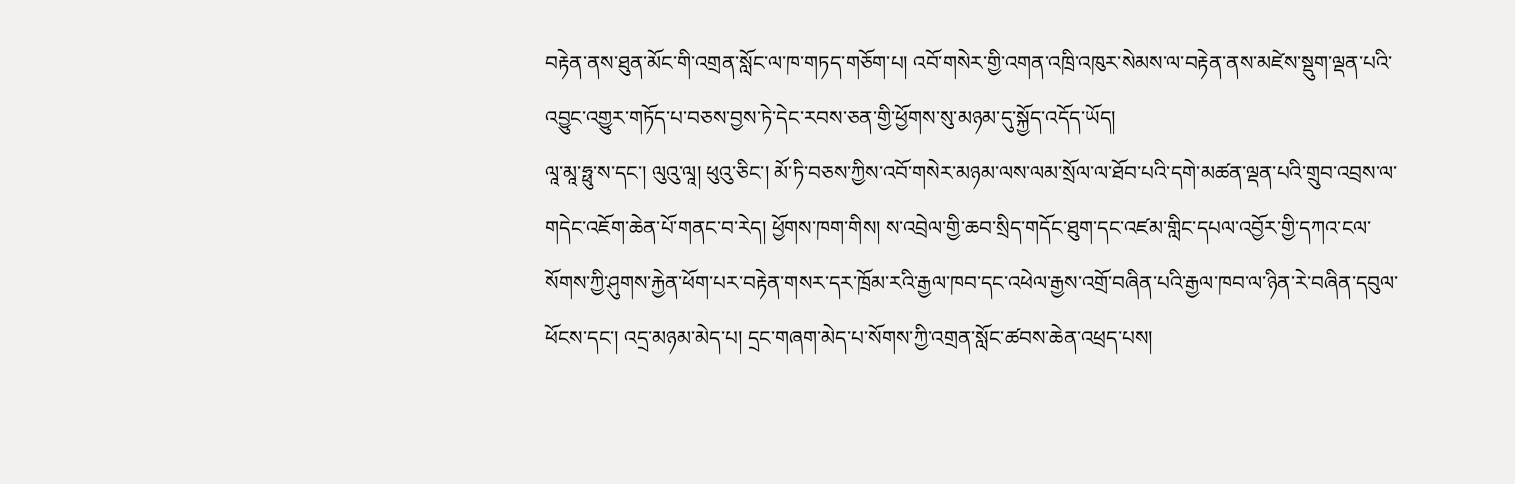བརྟེན་ནས་ཐུན་མོང་གི་འགྲན་སློང་ལ་ཁ་གཏད་གཅོག་པ། འབོ་གསེར་གྱི་འགན་འཁྲི་འཁུར་སེམས་ལ་བརྟེན་ནས་མཛེས་སྡུག་ལྡན་པའི་འབྱུང་འགྱུར་གཏོད་པ་བཅས་བྱས་ཏེ་དེང་རབས་ཅན་གྱི་ཕྱོགས་སུ་མཉམ་དུ་སྐྱོད་འདོད་ཡོད།
ལཱ་མཱ་ཧྥུ་ས་དང་། ལུའུ་ལཱ། ཕུའུ་ཅིང་། མོ་ཏི་བཅས་ཀྱིས་འབོ་གསེར་མཉམ་ལས་ལམ་སྲོལ་ལ་ཐོབ་པའི་དགེ་མཚན་ལྡན་པའི་གྲུབ་འབྲས་ལ་གདེང་འཇོག་ཆེན་པོ་གནང་བ་རེད། ཕྱོགས་ཁག་གིས། ས་འབྲེལ་གྱི་ཆབ་སྲིད་གདོང་ཐུག་དང་འཛམ་གླིང་དཔལ་འབྱོར་གྱི་དཀའ་ངལ་སོགས་ཀྱི་ཤུགས་རྐྱེན་ཕོག་པར་བརྟེན་གསར་དར་ཁྲོམ་རའི་རྒྱལ་ཁབ་དང་འཕེལ་རྒྱས་འགྲོ་བཞིན་པའི་རྒྱལ་ཁབ་ལ་ཉིན་རེ་བཞིན་དབུལ་ཕོངས་དང་། འདྲ་མཉམ་མེད་པ། དྲང་གཞག་མེད་པ་སོགས་ཀྱི་འགྲན་སློང་ཚབས་ཆེན་འཕྲད་པས།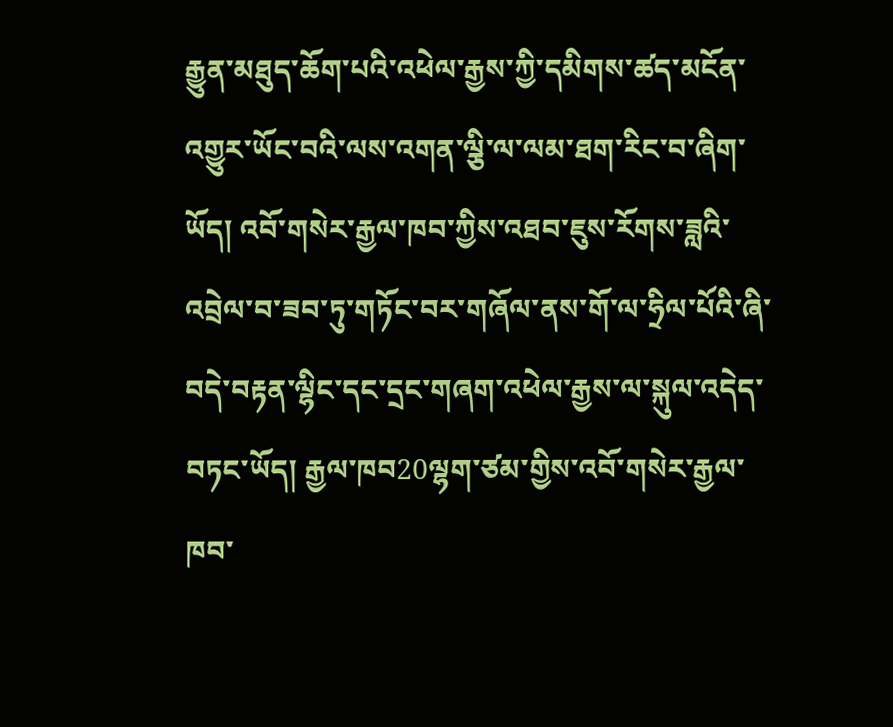རྒྱུན་མཐུད་ཆོག་པའི་འཕེལ་རྒྱས་ཀྱི་དམིགས་ཚད་མངོན་འགྱུར་ཡོང་བའི་ལས་འགན་ལྕི་ལ་ལམ་ཐག་རིང་བ་ཞིག་ཡོད། འབོ་གསེར་རྒྱལ་ཁབ་ཀྱིས་འཐབ་ཇུས་རོགས་ཟླའི་འབྲེལ་བ་ཟབ་ཏུ་གཏོང་བར་གཞོལ་ནས་གོ་ལ་ཧྲིལ་པོའི་ཞི་བདེ་བརྟན་ལྷིང་དང་དྲང་གཞག་འཕེལ་རྒྱས་ལ་སྐུལ་འདེད་བཏང་ཡོད། རྒྱལ་ཁབ20ལྷག་ཙམ་གྱིས་འབོ་གསེར་རྒྱལ་ཁབ་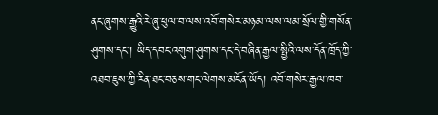ནང་ཞུགས་རྒྱུའི་རེ་ཞུ་ཕུལ་བ་ལས་འབོ་གསེར་མཉམ་ལས་ལམ་སྲོལ་གྱི་གསོན་ཤུགས་དང་། ཡིད་དབང་འགུག་ཤུགས་དང་དེ་བཞིན་རྒྱལ་སྤྱིའི་ལས་དོན་ཁྲོད་ཀྱི་འཐབ་ཇུས་ཀྱི་རིན་ཐང་བཅས་གང་ལེགས་མངོན་ཡོད། འབོ་གསེར་རྒྱལ་ཁབ་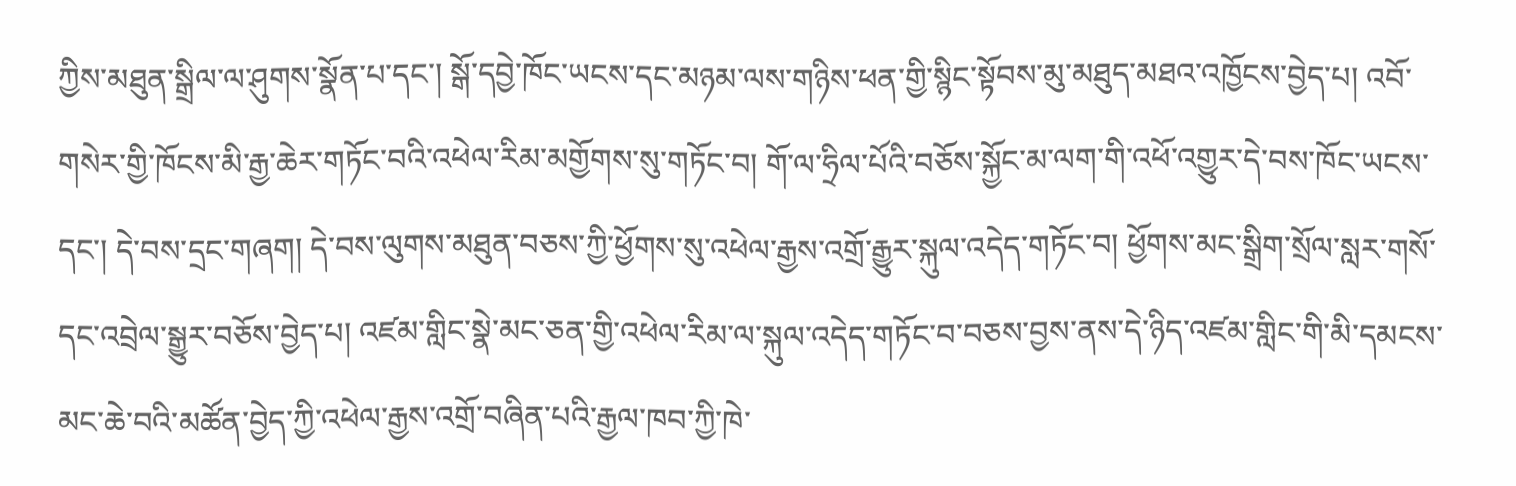ཀྱིས་མཐུན་སྒྲིལ་ལ་ཤུགས་སྣོན་པ་དང་། སྒོ་དབྱེ་ཁོང་ཡངས་དང་མཉམ་ལས་གཉིས་ཕན་གྱི་སྙིང་སྟོབས་མུ་མཐུད་མཐའ་འཁྱོངས་བྱེད་པ། འབོ་གསེར་གྱི་ཁོངས་མི་རྒྱ་ཆེར་གཏོང་བའི་འཕེལ་རིམ་མགྱོགས་སུ་གཏོང་བ། གོ་ལ་ཧྲིལ་པོའི་བཅོས་སྐྱོང་མ་ལག་གི་འཕོ་འགྱུར་དེ་བས་ཁོང་ཡངས་དང་། དེ་བས་དྲང་གཞག། དེ་བས་ལུགས་མཐུན་བཅས་ཀྱི་ཕྱོགས་སུ་འཕེལ་རྒྱས་འགྲོ་རྒྱུར་སྐུལ་འདེད་གཏོང་བ། ཕྱོགས་མང་སྒྲིག་སྲོལ་སླར་གསོ་དང་འབྲེལ་སྒྱུར་བཅོས་བྱེད་པ། འཛམ་གླིང་སྣེ་མང་ཅན་གྱི་འཕེལ་རིམ་ལ་སྐུལ་འདེད་གཏོང་བ་བཅས་བྱས་ནས་དེ་ཉིད་འཛམ་གླིང་གི་མི་དམངས་མང་ཆེ་བའི་མཚོན་བྱེད་ཀྱི་འཕེལ་རྒྱས་འགྲོ་བཞིན་པའི་རྒྱལ་ཁབ་ཀྱི་ཁེ་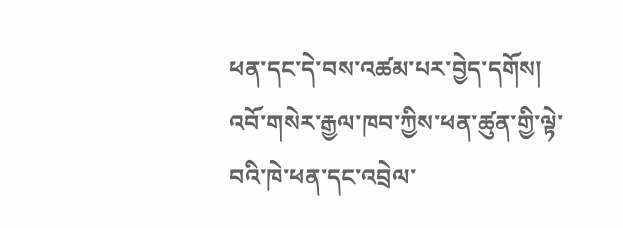ཕན་དང་དེ་བས་འཚམ་པར་བྱེད་དགོས། འབོ་གསེར་རྒྱལ་ཁབ་ཀྱིས་ཕན་ཚུན་གྱི་ལྟེ་བའི་ཁེ་ཕན་དང་འབྲེལ་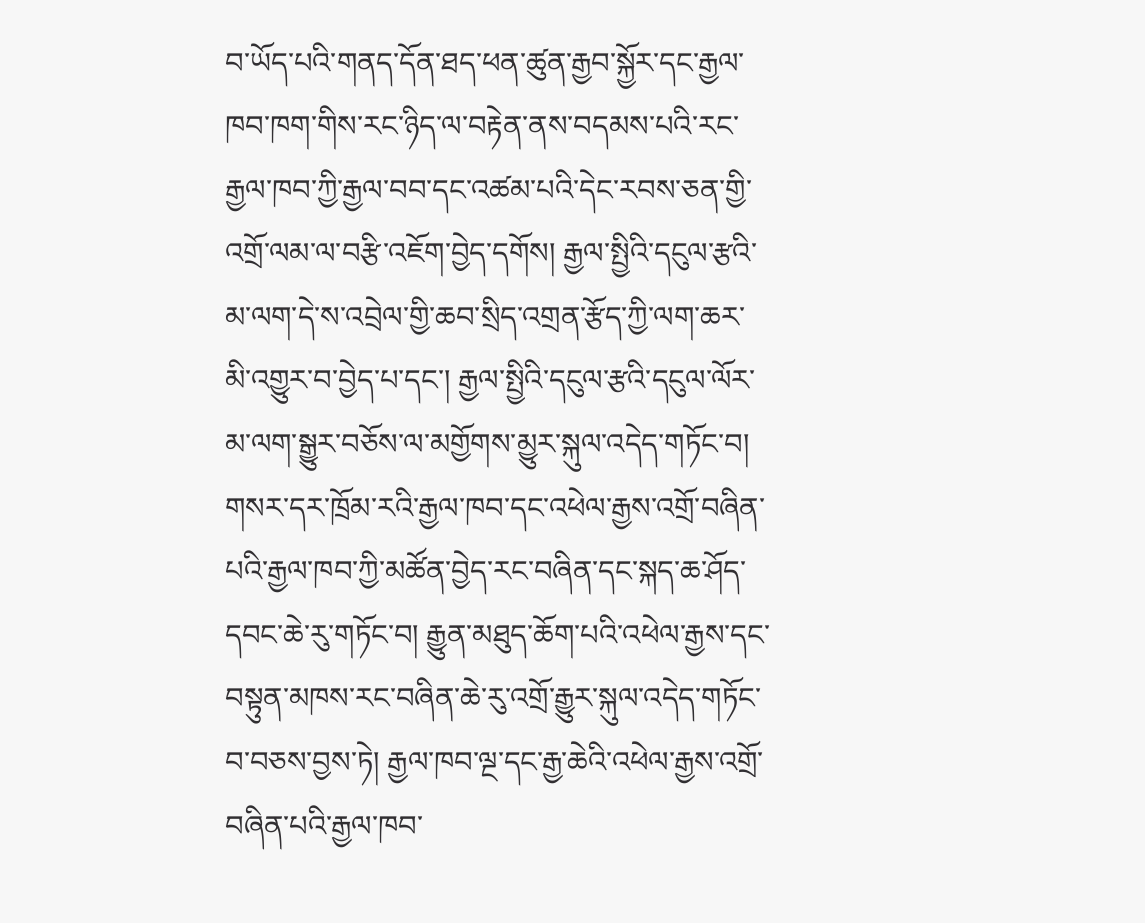བ་ཡོད་པའི་གནད་དོན་ཐད་ཕན་ཚུན་རྒྱབ་སྐྱོར་དང་རྒྱལ་ཁབ་ཁག་གིས་རང་ཉིད་ལ་བརྟེན་ནས་བདམས་པའི་རང་རྒྱལ་ཁབ་ཀྱི་རྒྱལ་བབ་དང་འཚམ་པའི་དེང་རབས་ཅན་གྱི་འགྲོ་ལམ་ལ་བརྩི་འཇོག་བྱེད་དགོས། རྒྱལ་སྤྱིའི་དངུལ་རྩའི་མ་ལག་དེ་ས་འབྲེལ་གྱི་ཆབ་སྲིད་འགྲན་རྩོད་ཀྱི་ལག་ཆར་མི་འགྱུར་བ་བྱེད་པ་དང་། རྒྱལ་སྤྱིའི་དངུལ་རྩའི་དངུལ་ལོར་མ་ལག་སྒྱུར་བཅོས་ལ་མགྱོགས་མྱུར་སྐུལ་འདེད་གཏོང་བ། གསར་དར་ཁྲོམ་རའི་རྒྱལ་ཁབ་དང་འཕེལ་རྒྱས་འགྲོ་བཞིན་པའི་རྒྱལ་ཁབ་ཀྱི་མཚོན་བྱེད་རང་བཞིན་དང་སྐད་ཆ་ཤོད་དབང་ཆེ་རུ་གཏོང་བ། རྒྱུན་མཐུད་ཆོག་པའི་འཕེལ་རྒྱས་དང་བསྟུན་མཁས་རང་བཞིན་ཆེ་རུ་འགྲོ་རྒྱུར་སྐུལ་འདེད་གཏོང་བ་བཅས་བྱས་ཏེ། རྒྱལ་ཁབ་ལྔ་དང་རྒྱ་ཆེའི་འཕེལ་རྒྱས་འགྲོ་བཞིན་པའི་རྒྱལ་ཁབ་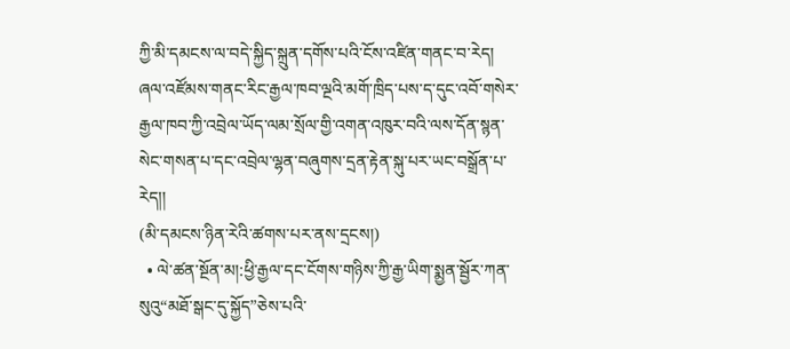ཀྱི་མི་དམངས་ལ་བདེ་སྐྱིད་སྐྲུན་དགོས་པའི་ངོས་འཛིན་གནང་བ་རེད།
ཞལ་འཛོམས་གནང་རིང་རྒྱལ་ཁབ་ལྔའི་མགོ་ཁྲིད་པས་ད་དུང་འབོ་གསེར་རྒྱལ་ཁབ་ཀྱི་འབྲེལ་ཡོད་ལམ་སྲོལ་གྱི་འགན་འཁུར་བའི་ལས་དོན་སྙན་སེང་གསན་པ་དང་འབྲེལ་ལྷན་བཞུགས་དྲན་རྟེན་སྐུ་པར་ཡང་བསྒྲོན་པ་རེད།།
(མི་དམངས་ཉིན་རེའི་ཚགས་པར་ནས་དྲངས།)
  • ལེ་ཚན་སྔོན་མ།:ཕྱི་རྒྱལ་དང་ངོགས་གཉིས་ཀྱི་རྒྱ་ཡིག་སྨྱན་སྦྱོར་ཀན་སུའུ“མཐོ་སྒང་དུ་སྐྱོད”ཅེས་པའི་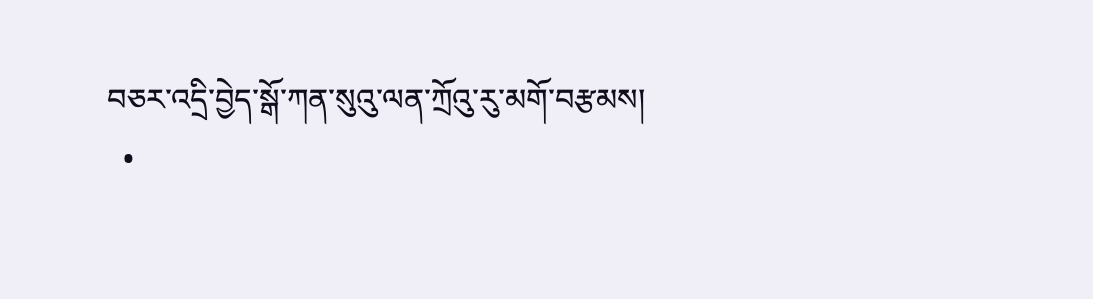བཅར་འདྲི་བྱེད་སྒོ་ཀན་སུའུ་ལན་ཀྲོའུ་རུ་མགོ་བརྩམས།
  •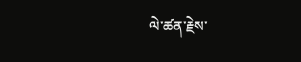ལེ་ཚན་རྗེས་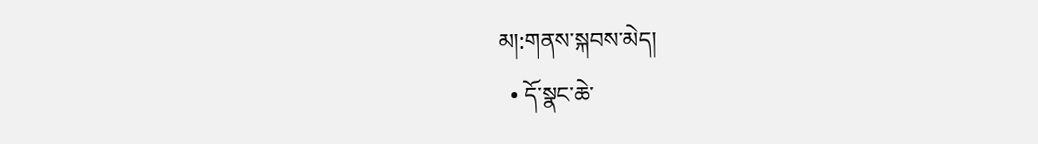མ།:གནས་སྐབས་མེད།
  • དོ་སྣང་ཆེ་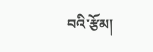བའི་རྩོམ།